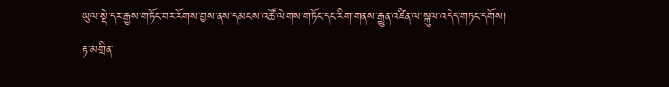ཡུལ་སྡེ་དར་རྒྱས་གཏོང་བར་རོགས་བྱས་ནས་དམངས་འཚོ་ལེགས་གཏོང་དང་རིག་གནས་རྒྱུན་འཛིན་ལ་སྐུལ་འདེད་གཏང་དགོས།
རྟ་མགྲིན་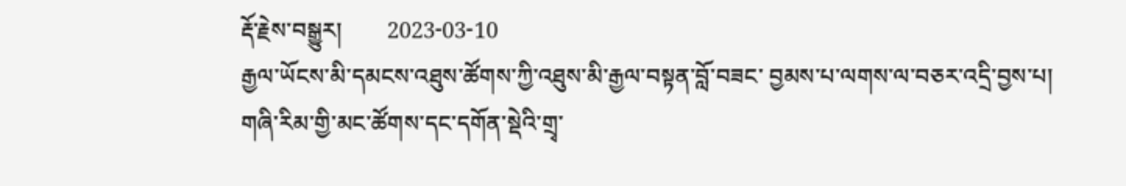རྡོ་རྗེས་བསྒྱུར།        2023-03-10
རྒྱལ་ཡོངས་མི་དམངས་འཐུས་ཚོགས་ཀྱི་འཐུས་མི་རྒྱལ་བསྟན་བློ་བཟང་ བྱམས་པ་ལགས་ལ་བཅར་འདྲི་བྱས་པ།
གཞི་རིམ་གྱི་མང་ཚོགས་དང་དགོན་སྡེའི་གྲྭ་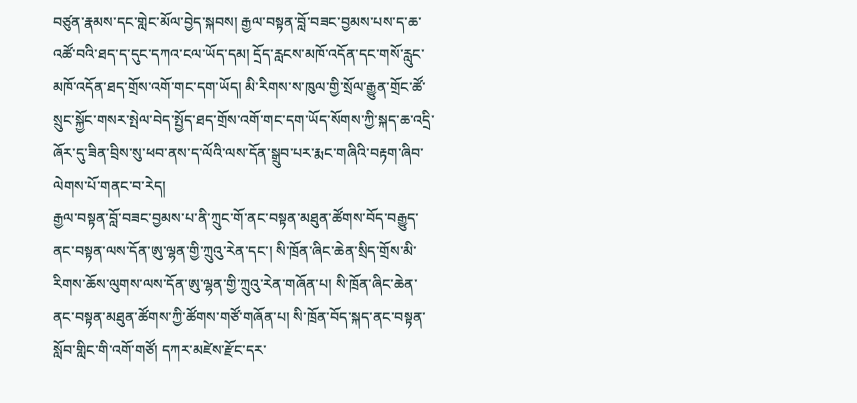བཙུན་རྣམས་དང་གླེང་མོལ་བྱེད་སྐབས། རྒྱལ་བསྟན་བློ་བཟང་བྱམས་པས་ད་ཆ་འཚོ་བའི་ཐད་ད་དུང་དཀའ་ངལ་ཡོད་དམ། དྲོད་རླངས་མཁོ་འདོན་དང་གསོ་རླུང་མཁོ་འདོན་ཐད་གྲོས་འགོ་གང་དག་ཡོད། མི་རིགས་ས་ཁུལ་གྱི་སྲོལ་རྒྱུན་གྲོང་ཚོ་སྲུང་སྐྱོང་གསར་སྤེལ་བེད་སྤྱོད་ཐད་གྲོས་འགོ་གང་དག་ཡོད་སོགས་ཀྱི་སྐད་ཆ་འདྲི་ཞོར་དུ་ཟིན་བྲིས་སུ་ཕབ་ནས་ད་ལོའི་ལས་དོན་སྒྲུབ་པར་རྨང་གཞིའི་བརྟག་ཞིབ་ལེགས་པོ་གནང་བ་རེད།
རྒྱལ་བསྟན་བློ་བཟང་བྱམས་པ་ནི་ཀྲུང་གོ་ནང་བསྟན་མཐུན་ཚོགས་བོད་བརྒྱུད་ནང་བསྟན་ལས་དོན་ཨུ་ལྷན་གྱི་ཀྲུའུ་རེན་དང་། སི་ཁྲོན་ཞིང་ཆེན་སྲིད་གྲོས་མི་རིགས་ཆོས་ལུགས་ལས་དོན་ཨུ་ལྷན་གྱི་ཀྲུའུ་རེན་གཞོན་པ། སི་ཁྲོན་ཞིང་ཆེན་ནང་བསྟན་མཐུན་ཚོགས་ཀྱི་ཚོགས་གཙོ་གཞོན་པ། སི་ཁྲོན་བོད་སྐད་ནང་བསྟན་སློབ་གླིང་གི་འགོ་གཙོ། དཀར་མཛེས་རྫོང་དར་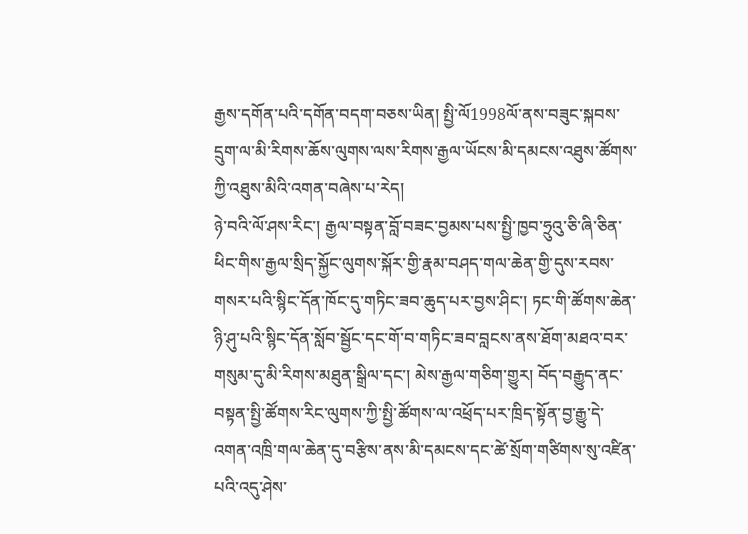རྒྱས་དགོན་པའི་དགོན་བདག་བཅས་ཡིན། སྤྱི་ལོ1998ལོ་ནས་བཟུང་སྐབས་དྲུག་ལ་མི་རིགས་ཆོས་ལུགས་ལས་རིགས་རྒྱལ་ཡོངས་མི་དམངས་འཐུས་ཚོགས་ཀྱི་འཐུས་མིའི་འགན་བཞེས་པ་རེད།
ཉེ་བའི་ལོ་ཤས་རིང་། རྒྱལ་བསྟན་བློ་བཟང་བྱམས་པས་སྤྱི་ཁྱབ་ཧྲུའུ་ཅི་ཞི་ཅིན་ཕིང་གིས་རྒྱལ་སྲིད་སྐྱོང་ལུགས་སྐོར་གྱི་རྣམ་བཤད་གལ་ཆེན་གྱི་དུས་རབས་གསར་པའི་སྙིང་དོན་ཁོང་དུ་གཏིང་ཟབ་ཆུད་པར་བྱས་ཤིང་། ཏང་གི་ཚོགས་ཆེན་ཉི་ཤུ་པའི་སྙིང་དོན་སློབ་སྦྱོང་དང་གོ་བ་གཏིང་ཟབ་བླངས་ནས་ཐོག་མཐའ་བར་གསུམ་དུ་མི་རིགས་མཐུན་སྒྲིལ་དང་། མེས་རྒྱལ་གཅིག་གྱུར། བོད་བརྒྱུད་ནང་བསྟན་སྤྱི་ཚོགས་རིང་ལུགས་ཀྱི་སྤྱི་ཚོགས་ལ་འཕྲོད་པར་ཁྲིད་སྟོན་བྱ་རྒྱུ་དེ་འགན་འཁྲི་གལ་ཆེན་དུ་བརྩིས་ནས་མི་དམངས་དང་ཚེ་སྲོག་གཙིགས་སུ་འཛིན་པའི་འདུ་ཤེས་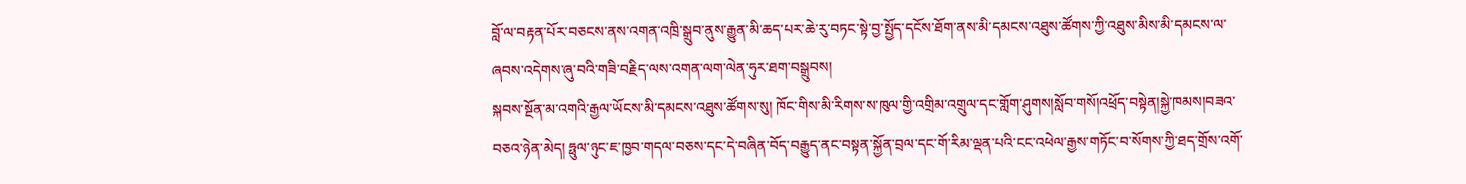བློ་ལ་བརྟན་པོར་བཅངས་ནས་འགན་འཁྲི་སྒྲུབ་ནུས་རྒྱུན་མི་ཆད་པར་ཆེ་རུ་བཏང་སྟེ་བྱ་སྤྱོད་དངོས་ཐོག་ནས་མི་དམངས་འཐུས་ཚོགས་ཀྱི་འཐུས་མིས་མི་དམངས་ལ་ཞབས་འདེགས་ཞུ་བའི་གཟི་བརྗིད་ལས་འགན་ལག་ལེན་ཧུར་ཐག་བསྒྲུབས།
སྐབས་སྔོན་མ་འགའི་རྒྱལ་ཡོངས་མི་དམངས་འཐུས་ཚོགས་སུ། ཁོང་གིས་མི་རིགས་ས་ཁུལ་གྱི་འགྲིམ་འགྲུལ་དང་གློག་ཤུགས།སློབ་གསོ།འཕྲོད་བསྟེན།སྐྱེ་ཁམས།བཟའ་བཅའ་ཉེན་མེད། ཧྥུལ་ཉུང་ཇ་ཁྱབ་གདལ་བཅས་དང་དེ་བཞིན་བོད་བརྒྱུད་ནང་བསྟན་སྐྱོན་བྲལ་དང་གོ་རིམ་ལྡན་པའི་ངང་འཕེལ་རྒྱས་གཏོང་བ་སོགས་ཀྱི་ཐད་གྲོས་འགོ་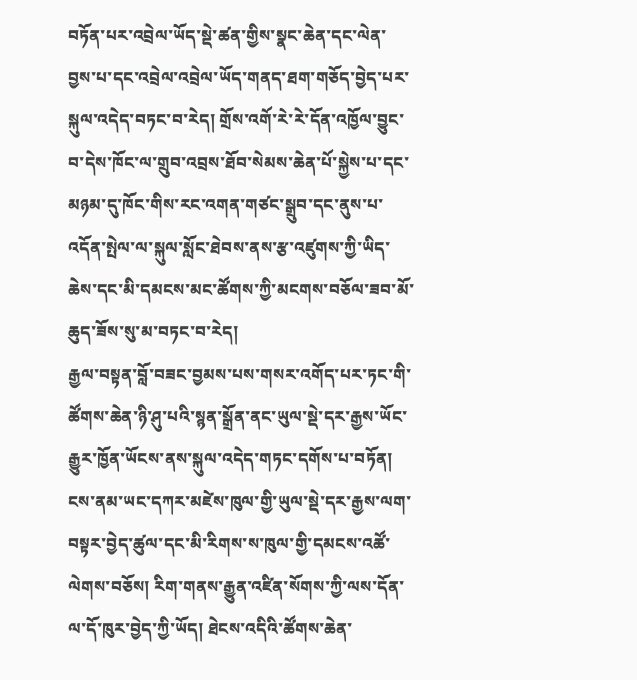བཏོན་པར་འབྲེལ་ཡོད་སྡེ་ཚན་གྱིས་སྣང་ཆེན་དང་ལེན་བྱས་པ་དང་འབྲེལ་འབྲེལ་ཡོད་གནད་ཐག་གཅོད་བྱེད་པར་སྐུལ་འདེད་བཏང་བ་རེད། གྲོས་འགོ་རེ་རེ་དོན་འཁྱོལ་བྱུང་བ་དེས་ཁོང་ལ་གྲུབ་འབྲས་ཐོབ་སེམས་ཆེན་པོ་སྐྱེས་པ་དང་མཉམ་དུ་ཁོང་གིས་རང་འགན་གཙང་སྒྲུབ་དང་ནུས་པ་འདོན་སྤེལ་ལ་སྐུལ་སློང་ཐེབས་ནས་རྩ་འཛུགས་ཀྱི་ཡིད་ཆེས་དང་མི་དམངས་མང་ཚོགས་ཀྱི་མངགས་བཅོལ་ཟབ་མོ་ཆུད་ཟོས་སུ་མ་བཏང་བ་རེད།
རྒྱལ་བསྟན་བློ་བཟང་བྱམས་པས་གསར་འགོད་པར་ཏང་གི་ཚོགས་ཆེན་ཉི་ཤུ་པའི་སྙན་སྒྲོན་ནང་ཡུལ་སྡེ་དར་རྒྱས་ཡོང་རྒྱུར་ཁྱོན་ཡོངས་ནས་སྐུལ་འདེད་གཏང་དགོས་པ་བཏོན། ངས་ནམ་ཡང་དཀར་མཛེས་ཁུལ་གྱི་ཡུལ་སྡེ་དར་རྒྱས་ལག་བསྟར་བྱེད་ཚུལ་དང་མི་རིགས་ས་ཁུལ་གྱི་དམངས་འཚོ་ལེགས་བཅོས། རིག་གནས་རྒྱུན་འཛིན་སོགས་ཀྱི་ལས་དོན་ལ་དོ་ཁུར་བྱེད་ཀྱི་ཡོད། ཐེངས་འདིའི་ཚོགས་ཆེན་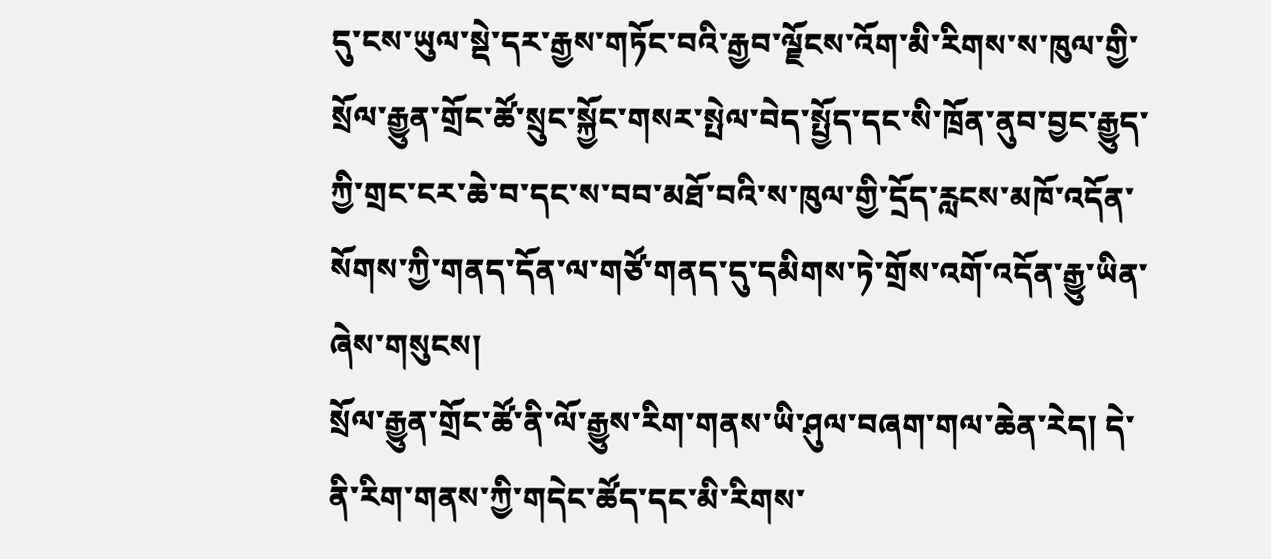དུ་ངས་ཡུལ་སྡེ་དར་རྒྱས་གཏོང་བའི་རྒྱབ་ལྗོངས་འོག་མི་རིགས་ས་ཁུལ་གྱི་སྲོལ་རྒྱུན་གྲོང་ཚོ་སྲུང་སྐྱོང་གསར་སྤེལ་བེད་སྤྱོད་དང་སི་ཁྲོན་ནུབ་བྱང་རྒྱུད་ཀྱི་གྲང་ངར་ཆེ་བ་དང་ས་བབ་མཐོ་བའི་ས་ཁུལ་གྱི་དྲོད་རླངས་མཁོ་འདོན་སོགས་ཀྱི་གནད་དོན་ལ་གཙོ་གནད་དུ་དམིགས་ཏེ་གྲོས་འགོ་འདོན་རྒྱུ་ཡིན་ཞེས་གསུངས།
སྲོལ་རྒྱུན་གྲོང་ཚོ་ནི་ལོ་རྒྱུས་རིག་གནས་ཡི་ཤུལ་བཞག་གལ་ཆེན་རེད། དེ་ནི་རིག་གནས་ཀྱི་གདེང་ཚོད་དང་མི་རིགས་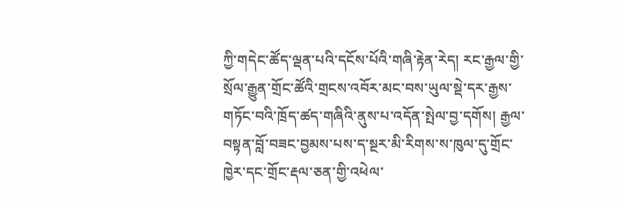ཀྱི་གདེང་ཚོད་ལྡན་པའི་དངོས་པོའི་གཞི་རྟེན་རེད། རང་རྒྱལ་གྱི་སྲོལ་རྒྱུན་གྲོང་ཚོའི་གྲངས་འབོར་མང་བས་ཡུལ་སྡེ་དར་རྒྱས་གཏོང་བའི་ཁྲོད་ཚད་གཞིའི་ནུས་པ་འདོན་སྤེལ་བྱ་དགོས། རྒྱལ་བསྟན་བློ་བཟང་བྱམས་པས་ད་སྔར་མི་རིགས་ས་ཁུལ་དུ་གྲོང་ཁྱེར་དང་གྲོང་རྡལ་ཅན་གྱི་འཕེལ་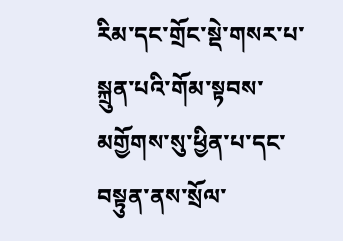རིམ་དང་གྲོང་སྡེ་གསར་པ་སྐྲུན་པའི་གོམ་སྟབས་མགྱོགས་སུ་ཕྱིན་པ་དང་བསྟུན་ནས་སྲོལ་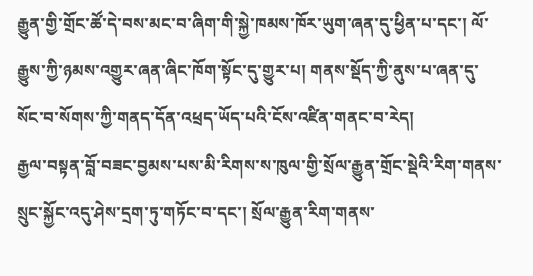རྒྱུན་གྱི་གྲོང་ཚོ་དེ་བས་མང་བ་ཞིག་གི་སྐྱེ་ཁམས་ཁོར་ཡུག་ཞན་དུ་ཕྱིན་པ་དང་། ལོ་རྒྱུས་ཀྱི་ཉམས་འགྱུར་ཞན་ཞིང་ཁོག་སྟོང་དུ་གྱུར་པ། གནས་སྡོད་ཀྱི་ནུས་པ་ཞན་དུ་སོང་བ་སོགས་ཀྱི་གནད་དོན་འཕྲད་ཡོད་པའི་ངོས་འཛིན་གནང་བ་རེད།
རྒྱལ་བསྟན་བློ་བཟང་བྱམས་པས་མི་རིགས་ས་ཁུལ་གྱི་སྲོལ་རྒྱུན་གྲོང་སྡེའི་རིག་གནས་སྲུང་སྐྱོང་འདུ་ཤེས་དྲག་ཏུ་གཏོང་བ་དང་། སྲོལ་རྒྱུན་རིག་གནས་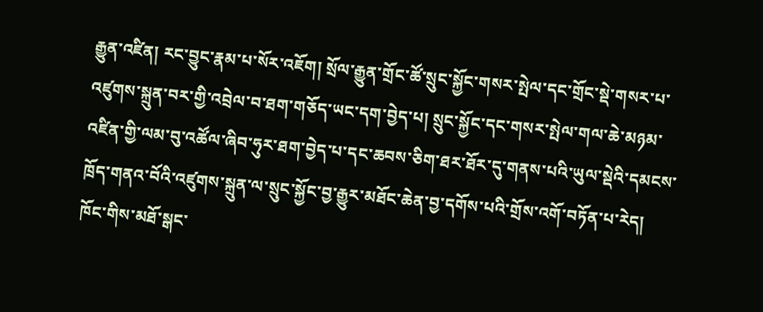རྒྱུན་འཛིན། རང་བྱུང་རྣམ་པ་སོར་འཇོག། སྲོལ་རྒྱུན་གྲོང་ཚོ་སྲུང་སྐྱོང་གསར་སྤེལ་དང་གྲོང་སྡེ་གསར་པ་འཛུགས་སྐྲུན་བར་གྱི་འབྲེལ་བ་ཐག་གཅོད་ཡང་དག་བྱེད་པ། སྲུང་སྐྱོང་དང་གསར་སྤེལ་གལ་ཆེ་མཉམ་འཛིན་གྱི་ལམ་བུ་འཚོལ་ཞིབ་ཧུར་ཐག་བྱེད་པ་དང་ཆབས་ཅིག་ཐར་ཐོར་དུ་གནས་པའི་ཡུལ་སྡེའི་དམངས་ཁྲོད་གནའ་བོའི་འཛུགས་སྐྲུན་ལ་སྲུང་སྐྱོང་བྱ་རྒྱུར་མཐོང་ཆེན་བྱ་དགོས་པའི་གྲོས་འགོ་བཏོན་པ་རེད།
ཁོང་གིས་མཐོ་སྒང་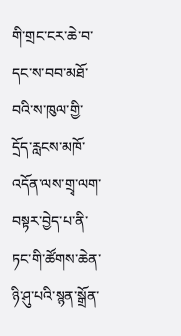གི་གྲང་ངར་ཆེ་བ་དང་ས་བབ་མཐོ་བའི་ས་ཁུལ་གྱི་དྲོད་རླངས་མཁོ་འདོན་ལས་གྲྭ་ལག་བསྟར་བྱེད་པ་ནི་ཏང་གི་ཚོགས་ཆེན་ཉི་ཤུ་པའི་སྙན་སྒྲོན་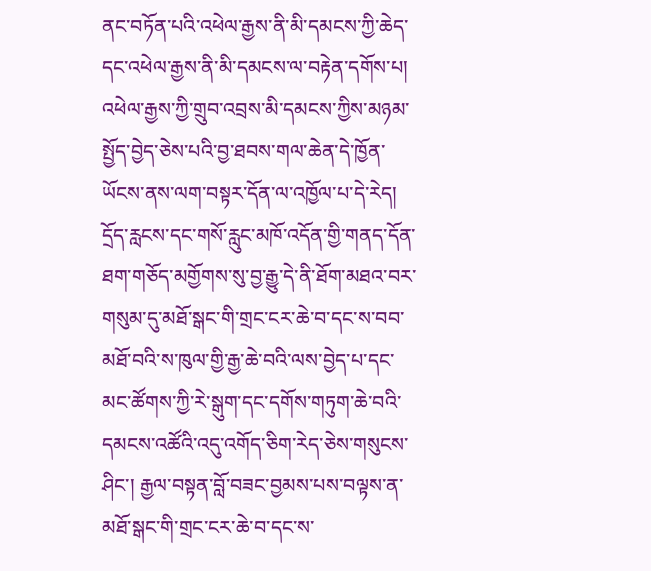ནང་བཏོན་པའི་འཕེལ་རྒྱས་ནི་མི་དམངས་ཀྱི་ཆེད་དང་འཕེལ་རྒྱས་ནི་མི་དམངས་ལ་བརྟེན་དགོས་པ། འཕེལ་རྒྱས་ཀྱི་གྲུབ་འབྲས་མི་དམངས་ཀྱིས་མཉམ་སྤྱོད་བྱེད་ཅེས་པའི་བྱ་ཐབས་གལ་ཆེན་དེ་ཁྱོན་ཡོངས་ནས་ལག་བསྟར་དོན་ལ་འཁྱོལ་པ་དེ་རེད། དྲོད་རླངས་དང་གསོ་རླུང་མཁོ་འདོན་གྱི་གནད་དོན་ཐག་གཅོད་མགྱོགས་སུ་བྱ་རྒྱུ་དེ་ནི་ཐོག་མཐའ་བར་གསུམ་དུ་མཐོ་སྒང་གི་གྲང་ངར་ཆེ་བ་དང་ས་བབ་མཐོ་བའི་ས་ཁུལ་གྱི་རྒྱ་ཆེ་བའི་ལས་བྱེད་པ་དང་མང་ཚོགས་ཀྱི་རེ་སྒུག་དང་དགོས་གཏུག་ཆེ་བའི་དམངས་འཚོའི་འདུ་འགོད་ཅིག་རེད་ཅེས་གསུངས་ཤིང་། རྒྱལ་བསྟན་བློ་བཟང་བྱམས་པས་བལྟས་ན་མཐོ་སྒང་གི་གྲང་ངར་ཆེ་བ་དང་ས་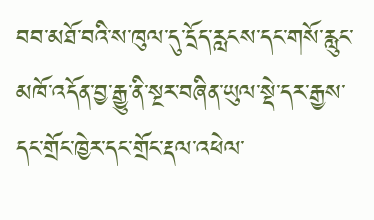བབ་མཐོ་བའི་ས་ཁུལ་དུ་དྲོད་རླངས་དང་གསོ་རླུང་མཁོ་འདོན་བྱ་རྒྱུ་ནི་སྔར་བཞིན་ཡུལ་སྡེ་དར་རྒྱས་དང་གྲོང་ཁྱེར་དང་གྲོང་རྡལ་འཕེལ་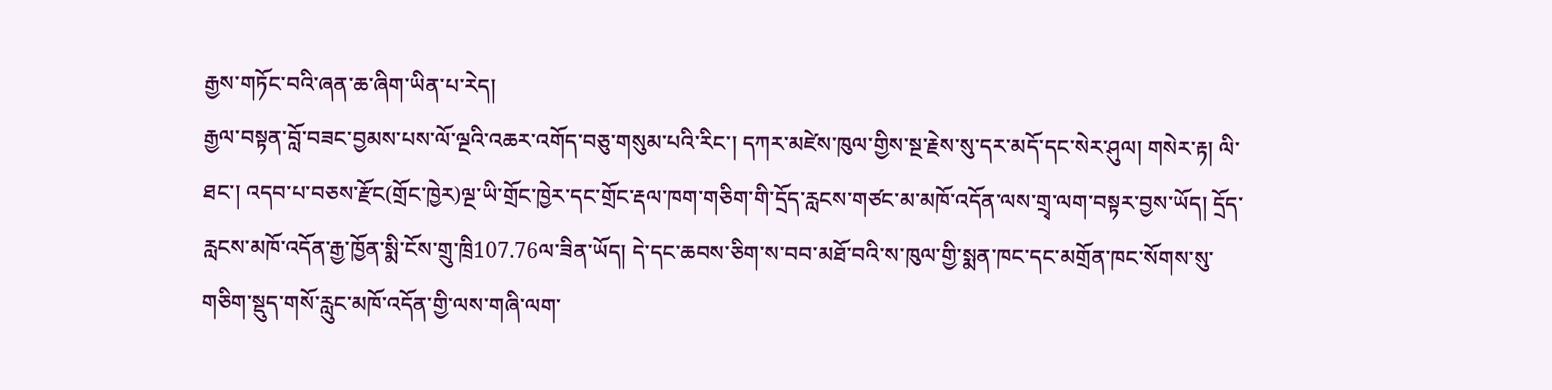རྒྱས་གཏོང་བའི་ཞན་ཆ་ཞིག་ཡིན་པ་རེད།
རྒྱལ་བསྟན་བློ་བཟང་བྱམས་པས་ལོ་ལྔའི་འཆར་འགོད་བཅུ་གསུམ་པའི་རིང་། དཀར་མཛེས་ཁུལ་གྱིས་སྔ་རྗེས་སུ་དར་མདོ་དང་སེར་ཤུལ། གསེར་རྟ། ལི་ཐང་། འདབ་པ་བཅས་རྫོང(གྲོང་ཁྱེར)ལྔ་ཡི་གྲོང་ཁྱེར་དང་གྲོང་རྡལ་ཁག་གཅིག་གི་དྲོད་རླངས་གཙང་མ་མཁོ་འདོན་ལས་གྲྭ་ལག་བསྟར་བྱས་ཡོད། དྲོད་རླངས་མཁོ་འདོན་རྒྱ་ཁྱོན་སྨི་ངོས་གྲུ་ཁྲི107.76ལ་ཟིན་ཡོད། དེ་དང་ཆབས་ཅིག་ས་བབ་མཐོ་བའི་ས་ཁུལ་གྱི་སྨན་ཁང་དང་མགྲོན་ཁང་སོགས་སུ་གཅིག་སྡུད་གསོ་རླུང་མཁོ་འདོན་གྱི་ལས་གཞི་ལག་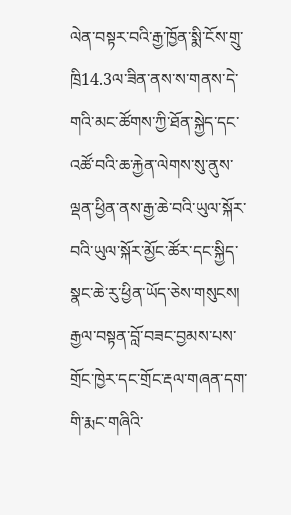ལེན་བསྟར་བའི་རྒྱ་ཁྱོན་སྨི་ངོས་གྲུ་ཁྲི14.3ལ་ཟིན་ནས་ས་གནས་དེ་གའི་མང་ཚོགས་ཀྱི་ཐོན་སྐྱེད་དང་འཚོ་བའི་ཆ་རྐྱེན་ལེགས་སུ་ནུས་ལྡན་ཕྱིན་ནས་རྒྱ་ཆེ་བའི་ཡུལ་སྐོར་བའི་ཡུལ་སྐོར་མྱོང་ཚོར་དང་སྐྱིད་སྣང་ཆེ་རུ་ཕྱིན་ཡོད་ཅེས་གསུངས།
རྒྱལ་བསྟན་བློ་བཟང་བྱམས་པས་གྲོང་ཁྱེར་དང་གྲོང་རྡལ་གཞན་དག་གི་རྨང་གཞིའི་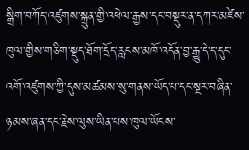སྒྲིག་བཀོད་འཛུགས་སྐྲུན་གྱི་འཕེལ་རྒྱས་དང་བསྡུར་ན་དཀར་མཛེས་ཁུལ་གྱིས་གཅིག་སྡུད་ཐོག་དྲོད་རླངས་མཁོ་འདོན་བྱ་རྒྱུ་དེ་ད་དུང་འགོ་འཛུགས་ཀྱི་དུས་མཚམས་སུ་གནས་ཡོད་པ་དང་སྔར་བཞིན་ཉམས་ཞན་དང་རྗེས་ལུས་ཡིན་པས་ཁུལ་ཡོངས་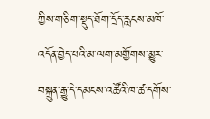ཀྱིས་གཅིག་སྡུད་ཐོག་དྲོད་རླངས་མཁོ་འདོན་བྱེད་པའི་མ་ལག་མགྱོགས་མྱུར་བསྐྲུན་རྒྱུ་དེ་དམངས་འཚོའི་ཁ་ཚ་དགོས་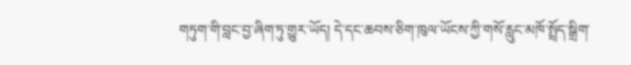གཏུག་གི་བླང་བྱ་ཞིག་ཏུ་གྱུར་ཡོད། དེ་དང་ཆབས་ཅིག་ཁུལ་ཡོངས་ཀྱི་གསོ་རླུང་མཁོ་སྤྲོད་སྒྲིག་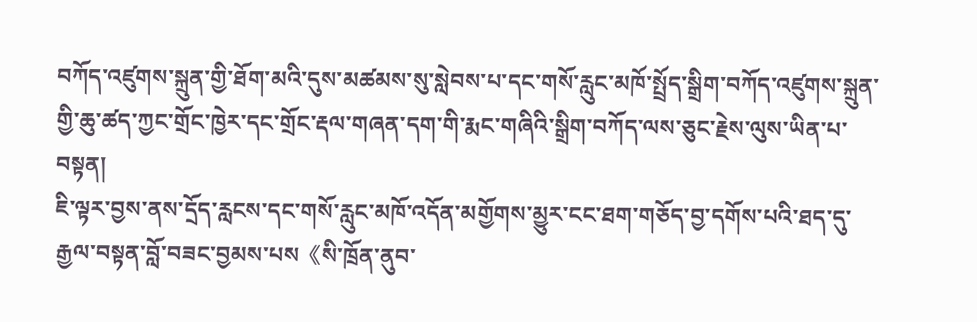བཀོད་འཛུགས་སྐྲུན་གྱི་ཐོག་མའི་དུས་མཚམས་སུ་སླེབས་པ་དང་གསོ་རླུང་མཁོ་སྤྲོད་སྒྲིག་བཀོད་འཛུགས་སྐྲུན་གྱི་ཆུ་ཚད་ཀྱང་གྲོང་ཁྱེར་དང་གྲོང་རྡལ་གཞན་དག་གི་རྨང་གཞིའི་སྒྲིག་བཀོད་ལས་ཅུང་རྗེས་ལུས་ཡིན་པ་བསྟན།
ཇི་ལྟར་བྱས་ནས་དྲོད་རླངས་དང་གསོ་རླུང་མཁོ་འདོན་མགྱོགས་མྱུར་ངང་ཐག་གཅོད་བྱ་དགོས་པའི་ཐད་དུ་རྒྱལ་བསྟན་བློ་བཟང་བྱམས་པས《སི་ཁྲོན་ནུབ་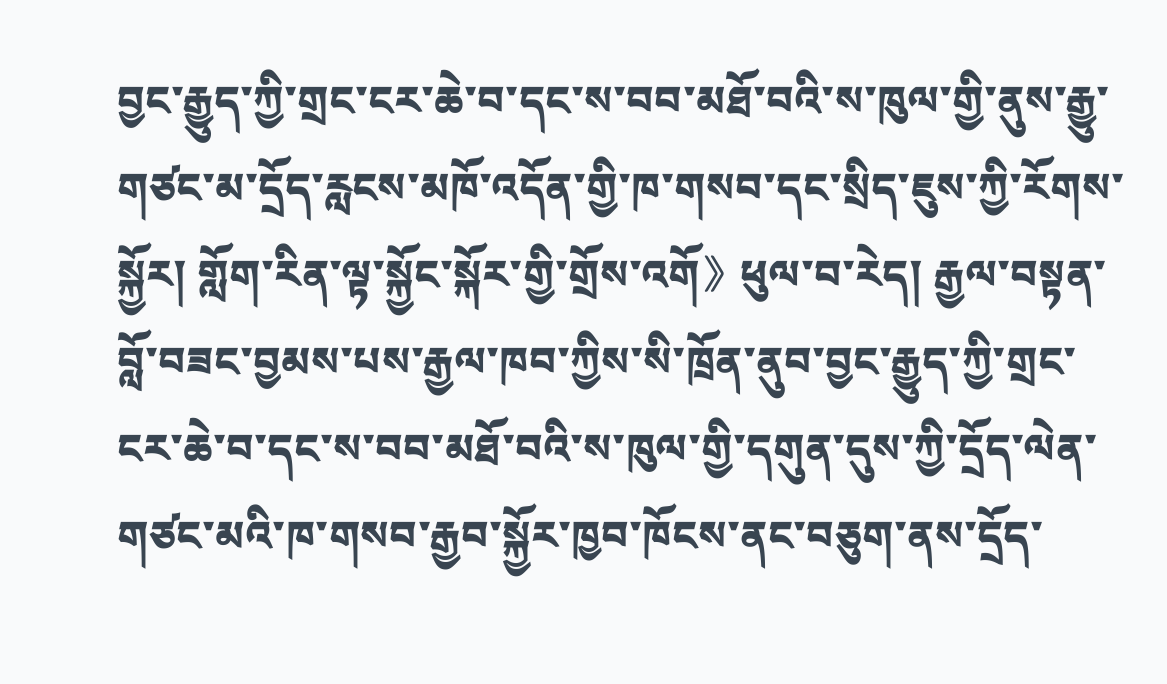བྱང་རྒྱུད་ཀྱི་གྲང་ངར་ཆེ་བ་དང་ས་བབ་མཐོ་བའི་ས་ཁུལ་གྱི་ནུས་རྒྱུ་གཙང་མ་དྲོད་རླངས་མཁོ་འདོན་གྱི་ཁ་གསབ་དང་སྲིད་ཇུས་ཀྱི་རོགས་སྐྱོར། གློག་རིན་ལྟ་སྐྱོང་སྐོར་གྱི་གྲོས་འགོ》ཕུལ་བ་རེད། རྒྱལ་བསྟན་བློ་བཟང་བྱམས་པས་རྒྱལ་ཁབ་ཀྱིས་སི་ཁྲོན་ནུབ་བྱང་རྒྱུད་ཀྱི་གྲང་ངར་ཆེ་བ་དང་ས་བབ་མཐོ་བའི་ས་ཁུལ་གྱི་དགུན་དུས་ཀྱི་དྲོད་ལེན་གཙང་མའི་ཁ་གསབ་རྒྱབ་སྐྱོར་ཁྱབ་ཁོངས་ནང་བཅུག་ནས་དྲོད་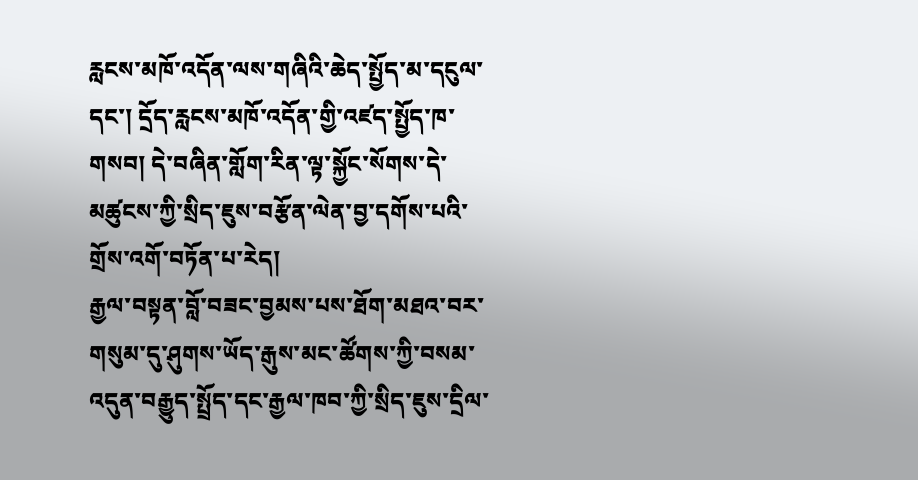རླངས་མཁོ་འདོན་ལས་གཞིའི་ཆེད་སྤྱོད་མ་དངུལ་དང་། དྲོད་རླངས་མཁོ་འདོན་གྱི་འཛད་སྤྱོད་ཁ་གསབ། དེ་བཞིན་གློག་རིན་ལྟ་སྐྱོང་སོགས་དེ་མཚུངས་ཀྱི་སྲིད་ཇུས་བརྩོན་ལེན་བྱ་དགོས་པའི་གྲོས་འགོ་བཏོན་པ་རེད།
རྒྱལ་བསྟན་བློ་བཟང་བྱམས་པས་ཐོག་མཐའ་བར་གསུམ་དུ་ཤུགས་ཡོད་རྒུས་མང་ཚོགས་ཀྱི་བསམ་འདུན་བརྒྱུད་སྤྲོད་དང་རྒྱལ་ཁབ་ཀྱི་སྲིད་ཇུས་དྲིལ་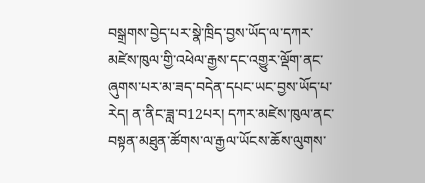བསྒྲགས་བྱེད་པར་སྣེ་ཁྲིད་བྱས་ཡོད་ལ་དཀར་མཛེས་ཁུལ་གྱི་འཕེལ་རྒྱས་དང་འགྱུར་ལྡོག་ནང་ཞུགས་པར་མ་ཟད་བདེན་དཔང་ཡང་བྱས་ཡོད་པ་རེད། ན་ནིང་ཟླ་བ12པར། དཀར་མཛེས་ཁུལ་ནང་བསྟན་མཐུན་ཚོགས་ལ་རྒྱལ་ཡོངས་ཆོས་ལུགས་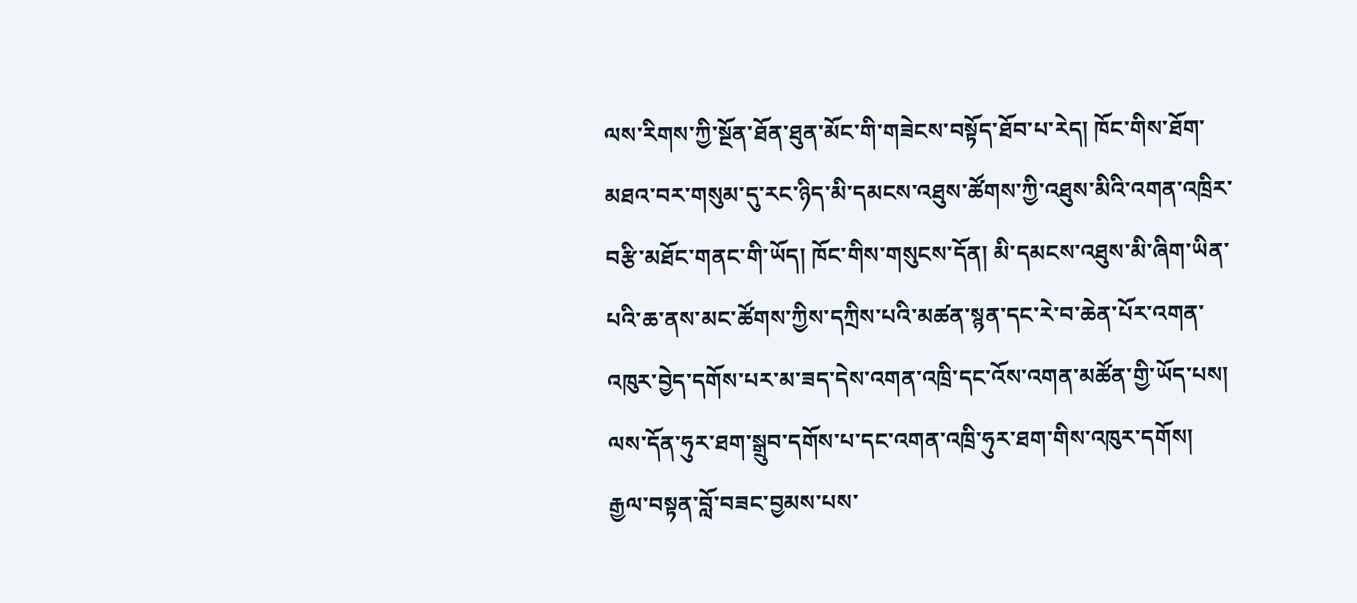ལས་རིགས་ཀྱི་སྔོན་ཐོན་ཐུན་མོང་གི་གཟེངས་བསྟོད་ཐོབ་པ་རེད། ཁོང་གིས་ཐོག་མཐའ་བར་གསུམ་དུ་རང་ཉིད་མི་དམངས་འཐུས་ཚོགས་ཀྱི་འཐུས་མིའི་འགན་འཁྲིར་བརྩི་མཐོང་གནང་གི་ཡོད། ཁོང་གིས་གསུངས་དོན། མི་དམངས་འཐུས་མི་ཞིག་ཡིན་པའི་ཆ་ནས་མང་ཚོགས་ཀྱིས་དཀྲིས་པའི་མཚན་སྙན་དང་རེ་བ་ཆེན་པོར་འགན་འཁུར་བྱེད་དགོས་པར་མ་ཟད་དེས་འགན་འཁྲི་དང་འོས་འགན་མཚོན་གྱི་ཡོད་པས། ལས་དོན་ཧུར་ཐག་སྒྲུབ་དགོས་པ་དང་འགན་འཁྲི་ཧུར་ཐག་གིས་འཁུར་དགོས།
རྒྱལ་བསྟན་བློ་བཟང་བྱམས་པས་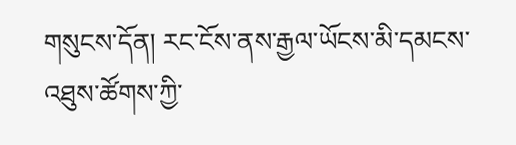གསུངས་དོན། རང་ངོས་ནས་རྒྱལ་ཡོངས་མི་དམངས་འཐུས་ཚོགས་ཀྱི་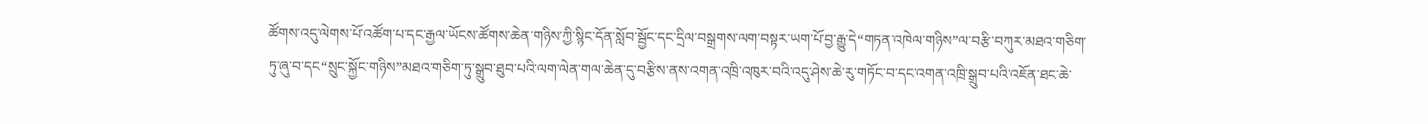ཚོགས་འདུ་ལེགས་པོ་འཚོག་པ་དང་རྒྱལ་ཡོངས་ཚོགས་ཆེན་གཉིས་ཀྱི་སྙིང་དོན་སློབ་སྦྱོང་དང་དྲིལ་བསྒྲགས་ལག་བསྟར་ཡག་པོ་བྱ་རྒྱུ་དེ“གཏན་འཁེལ་གཉིས”ལ་བརྩི་བཀུར་མཐའ་གཅིག་ཏུ་ཞུ་བ་དང“སྲུང་སྐྱོང་གཉིས”མཐའ་གཅིག་ཏུ་སྒྲུབ་ཐུབ་པའི་ལག་ལེན་གལ་ཆེན་དུ་བརྩིས་ནས་འགན་འཁྲི་འཁུར་བའི་འདུ་ཤེས་ཆེ་རུ་གཏོང་བ་དང་འགན་འཁྲི་སྒྲུབ་པའི་འཇོན་ཐང་ཆེ་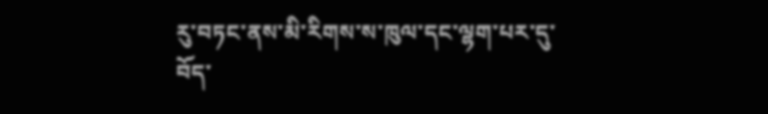རུ་བཏང་ནས་མི་རིགས་ས་ཁུལ་དང་ལྷག་པར་དུ་བོད་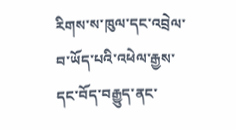རིགས་ས་ཁུལ་དང་འབྲེལ་བ་ཡོད་པའི་འཕེལ་རྒྱས་དང་བོད་བརྒྱུད་ནང་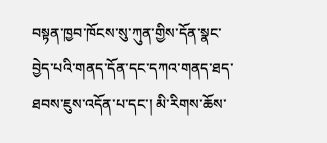བསྟན་ཁྱབ་ཁོངས་སུ་ཀུན་གྱིས་དོན་སྣང་བྱེད་པའི་གནད་དོན་དང་དཀའ་གནད་ཐད་ཐབས་ཇུས་འདོན་པ་དང་། མི་རིགས་ཆོས་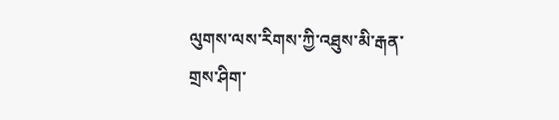ལུགས་ལས་རིགས་ཀྱི་འཐུས་མི་རྒན་གྲས་ཤིག་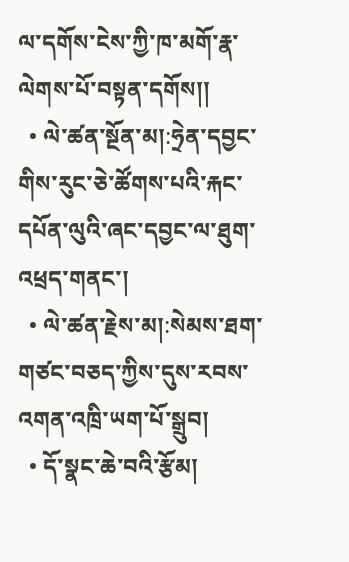ལ་དགོས་ངེས་ཀྱི་ཁ་མགོ་རྣ་ལེགས་པོ་བསྟན་དགོས།།
  • ལེ་ཚན་སྔོན་མ།:ཧྲེན་དབྱང་གིས་རུང་ཅེ་ཚོགས་པའི་རྐང་དཔོན་ལུའི་ཞང་དབྱང་ལ་ཐུག་འཕྲད་གནང་།
  • ལེ་ཚན་རྗེས་མ།:སེམས་ཐག་གཙང་བཅད་ཀྱིས་དུས་རབས་འགན་འཁྲི་ཡག་པོ་སྒྲུབ།
  • དོ་སྣང་ཆེ་བའི་རྩོམ།